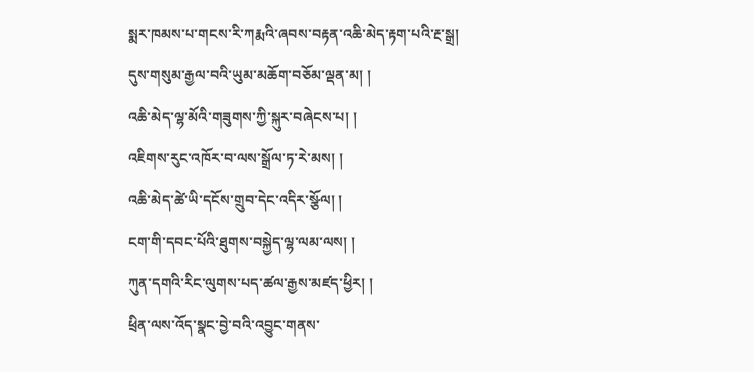སྨར་ཁམས་པ་གངས་རི་ཀརྨའི་ཞབས་བརྟན་འཆི་མེད་རྟག་པའི་རྔ་སྒྲ།
དུས་གསུམ་རྒྱལ་བའི་ཡུམ་མཆོག་བཅོམ་ལྡན་མ། །
འཆི་མེད་ལྷ་མོའི་གཟུགས་ཀྱི་སྐུར་བཞེངས་པ། །
འཇིགས་རུང་འཁོར་བ་ལས་སྒྲོལ་ཏ་རེ་མས། །
འཆི་མེད་ཚེ་ཡི་དངོས་གྲུབ་དེང་འདིར་སྩོལ། །
ངག་གི་དབང་པོའི་ཐུགས་བསྐྱེད་ལྷ་ལམ་ལས། །
ཀུན་དགའི་རིང་ལུགས་པད་ཚལ་རྒྱས་མཛད་ཕྱིར། །
ཕྲིན་ལས་འོད་སྣང་བྱེ་བའི་འབྱུང་གནས་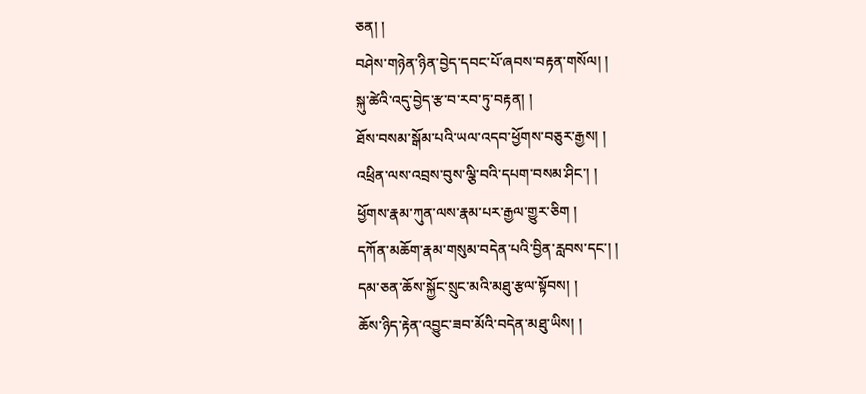ཅན། །
བཤེས་གཉེན་ཉིན་བྱེད་དབང་པོ་ཞབས་བརྟན་གསོལ། །
སྐུ་ཚེའི་འདུ་བྱེད་རྩ་བ་རབ་ཏུ་བརྟན། །
ཐོས་བསམ་སྒོམ་པའི་ཡལ་འདབ་ཕྱོགས་བཅུར་རྒྱས། །
འཕྲིན་ལས་འབྲས་བུས་ལྕི་བའི་དཔག་བསམ་ཤིང་། །
ཕྱོགས་རྣམ་ཀུན་ལས་རྣམ་པར་རྒྱལ་གྱུར་ཅིག །
དཀོན་མཆོག་རྣམ་གསུམ་བདེན་པའི་བྱིན་རླབས་དང་། །
དམ་ཅན་ཆོས་སྐྱོང་སྲུང་མའི་མཐུ་རྩལ་སྟོབས། །
ཆོས་ཉིད་རྟེན་འབྱུང་ཟབ་མོའི་བདེན་མཐུ་ཡིས། །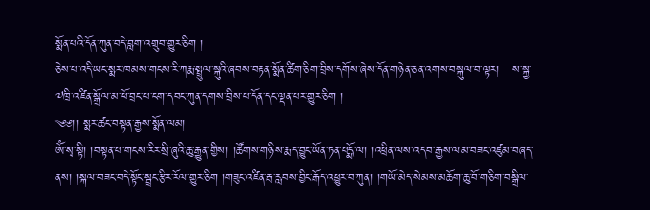སྨོན་པའི་དོན་ཀུན་བདེ་བླག་འགྲུབ་གྱུར་ཅིག །
ཅེས་པ་འདི་ཡང་སྨར་ཁམས་གངས་རི་ཀརྨ་སྤྲུལ་སྐུའི་ཞབས་བརྟན་སྨོན་ཚིག་ཅིག་བྲིས་དགོས་ཞེས་དོན་གཉེན་ཅན་འགས་བསྐུལ་བ་ལྟར།   ས་སྐྱ་༧ཁྲི་འཛིན་སྒྲོལ་མ་ཕོ་བྲང་པ་ངག་དབང་ཀུན་དགས་བྲིས་པ་དོན་དང་ལྡན་པར་གྱུར་ཅིག །
༄༅།། སྨར་ཚང་བསྟན་རྒྱས་སྨོན་ལམ།
ཨོཾ་སྭ་སྟི། །བསྟན་པ་གངས་རིར་སྲི་ཞུའི་ཆུ་རྒྱུན་གྱིས། །ཚོགས་གཉིས་རྨད་བྱུང་ཡོན་ཏན་པདྨོ་ལ། །འཕྲིན་ལས་འདབ་རྒྱས་ལམ་བཟང་འཛུམ་བཞད་ནས། །སྐལ་བཟང་བདེ་སྟོང་སྦྲང་རྩིར་རོལ་གྱུར་ཅིག །གཟུང་འཛིན་རྦ་རླབས་བྱིང་རྒོད་འཕྱུར་བ་ཀུན། །གཡོ་མེད་སེམས་མཆོག་ཆུ་བོ་གཅིག་བསྒྲིལ་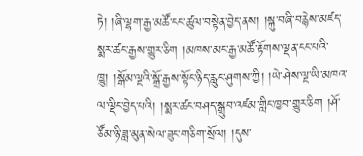ཏེ། །ཞི་ལྷག་རྒྱ་མཚོ་ངང་ཚུལ་བསྟེན་བྱེད་ནས། །སྐུ་བཞི་བརྙེས་མཛད་སྨར་ཚང་རྒྱས་གྱུར་ཅིག །མཁས་མང་རྒྱ་མཚོ་རྟོགས་ལྡན་ངང་པའི་ཁྱུ། །སྒོམ་ལྔའི་སྒྲོ་རྒྱས་སྟོང་ཉིད་རླུང་ཤུགས་ཀྱི། །ཡེ་ཤེས་ལྔ་ཡི་མཁའ་ལ་ལྡིང་བྱེད་པའི། །སྨར་ཚང་བཤད་སྒྲུབ་འཛམ་གླིང་ཁྱབ་གྱུར་ཅིག །ཤོ་ཙོམ་ཉི་ཟླ་མུན་སེལ་ཟུང་གཅིག་སྲོལ། །དུས་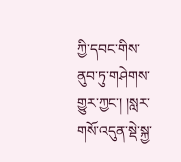ཀྱི་དབང་གིས་ནུབ་ཏུ་གཤེགས་གྱུར་ཀྱང་། །སླར་གསོ་འདུན་སྡེ་སྐྱ་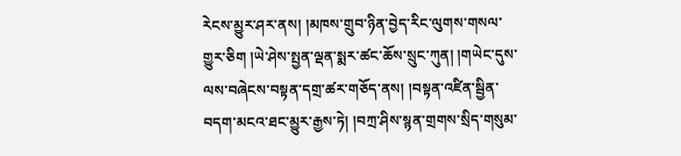རེངས་མྱུར་ཤར་ནས། །མཁས་གྲུབ་ཉིན་བྱེད་རིང་ལུགས་གསལ་གྱུར་ཅིག །ཡེ་ཤེས་སྤྱན་ལྡན་སྨར་ཚང་ཆོས་སྲུང་ཀུན། །གཡེང་དུས་ལས་བཞེངས་བསྟན་དགྲ་ཚར་གཅོད་ནས། །བསྟན་འཛིན་སྦྱིན་བདག་མངའ་ཐང་མྱུར་རྒྱས་ཏེ། །བཀྲ་ཤིས་སྙན་གྲགས་སྲིད་གསུམ་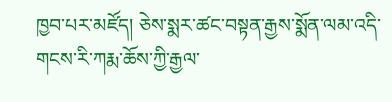ཁྱབ་པར་མཛོད། ཅེས་སྨར་ཚང་བསྟན་རྒྱས་སྨོན་ལམ་འདི་གངས་རི་ཀརྨ་ཆོས་ཀྱི་རྒྱལ་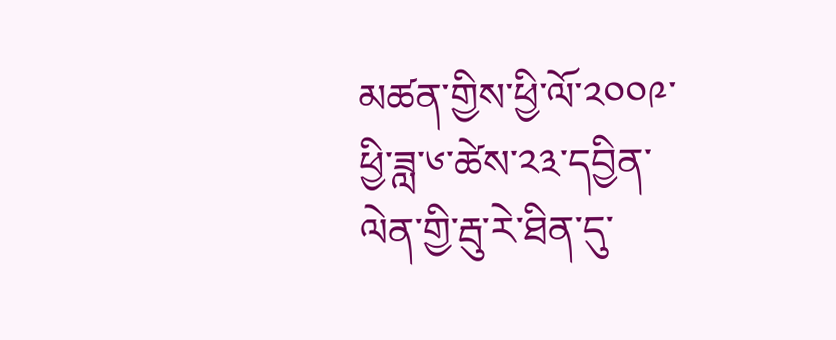མཚན་གྱིས་ཕྱི་ལོ་༢༠༠༩་ཕྱི་ཟླ་༦་ཚེས་༢༣་དབྱིན་ལེན་གྱི་རྦུ་རེ་ཐིན་དུ་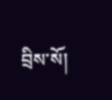བྲིས་སོ།